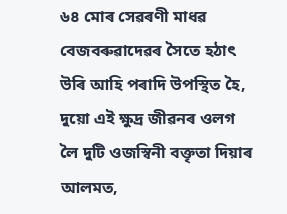৬৪ মোৰ সেৱৰণী মাধৱ বেজবৰুৱাদেৱৰ সৈতে হঠাৎ উৰি আহি পৰাদি উপস্থিত হৈ, দুয়ো এই ক্ষুদ্ৰ জীৱনৰ ওলগ লৈ দুটি ওজস্বিনী বক্তৃতা দিয়াৰ আলমত,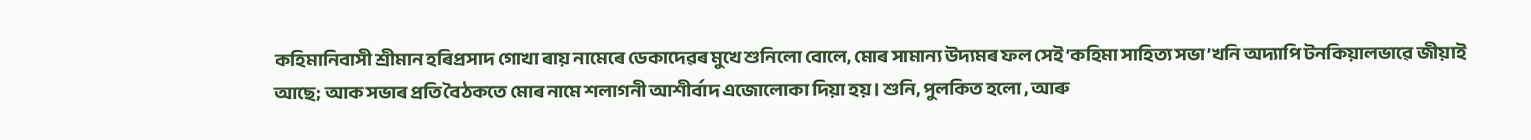কহিমানিবাসী শ্ৰীমান হৰিপ্ৰসাদ গোখা ৰায় নামেৰে ডেকাদেৱৰ মুখে শুনিলো বোলে, মোৰ সামান্য উদ্যমৰ ফল সেই ‘কহিমা সাহিত্য সভা’খনি অদ্যাপি টনকিয়ালভাৱে জীয়াই আছে; আক সভাৰ প্ৰতি বৈঠকতে মোৰ নামে শলাগনী আশীৰ্বাদ এজোলোকা দিয়া হয়। শুনি, পুলকিত হলো , আৰু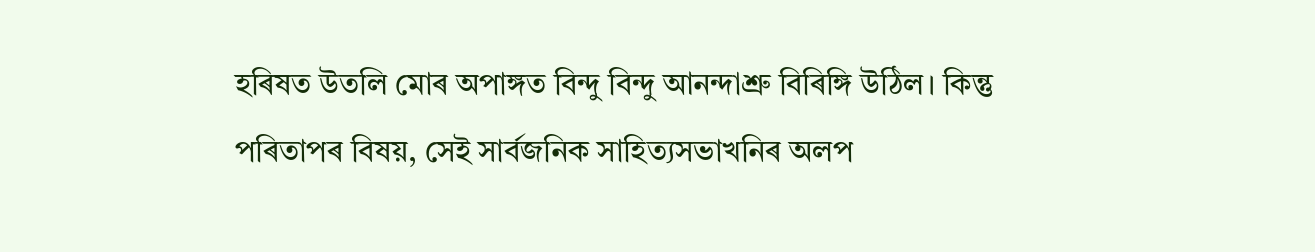হৰিষত উতলি মোৰ অপাঙ্গত বিন্দু বিন্দু আনন্দাশ্ৰু বিৰিঙ্গি উঠিল। কিন্তু পৰিতাপৰ বিষয়, সেই সাৰ্বজনিক সাহিত্যসভাখনিৰ অলপ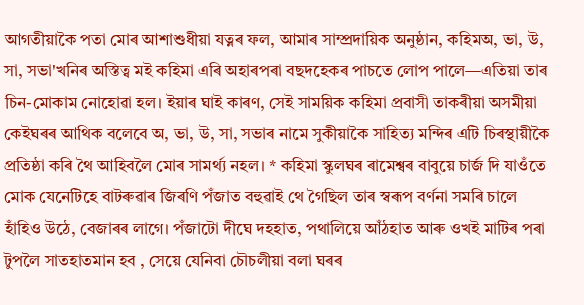আগতীয়াকৈ পতা মোৰ আশাশুধীয়া যত্নৰ ফল, আমাৰ সাম্প্ৰদায়িক অনুষ্ঠান, কহিমঅ, ভা, উ, সা, সভা'খনিৰ অস্তিত্ব মই কহিমা এৰি অহাৰপৰা বছদহেকৰ পাচতে লোপ পালে—এতিয়া তাৰ চিন-মোকাম নোহোৱা হল। ইয়াৰ ঘাই কাৰণ, সেই সাময়িক কহিমা প্ৰবাসী তাকৰীয়া অসমীয়া কেইঘৰৰ আথিক বলেবে অ, ভা, উ, সা, সভাৰ নামে সুকীয়াকৈ সাহিত্য মন্দিৰ এটি চিৰস্থায়ীকৈ প্ৰতিষ্ঠা কৰি থৈ আহিবলৈ মোৰ সামৰ্থ্য নহল। * কহিমা স্কুলঘৰ ৰামেশ্বৰ বাবুয়ে চাৰ্জ দি যাওঁতে মোক যেনেটিহে বাটৰুৱাৰ জিৰণি পঁজাত বহুৱাই থে গৈছিল তাৰ স্বৰূপ বৰ্ণনা সমৰি চালে হাঁহিও উঠে, বেজাৰৰ লাগে। পঁজাটো দীঘে দহহাত, পথালিয়ে আঁঠহাত আৰু ওখই মাটিৰ পৰা টুপলৈ সাতহাতমান হব , সেয়ে যেনিবা চৌচলীয়া বলা ঘৰৰ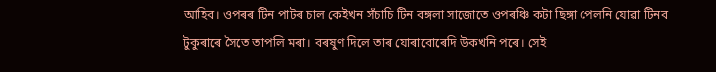আহিব। ওপৰৰ টিন পাটৰ চাল কেইখন সঁচাচি টিন বঙ্গলা সাজোতে ওপৰঞ্চি কটা ছিঙ্গা পেলনি যোৱা টিনব টুকুৰাৰে সৈতে তাপলি মৰা। বৰষুণ দিলে তাৰ যোৰাবোৰেদি উকখনি পৰে। সেই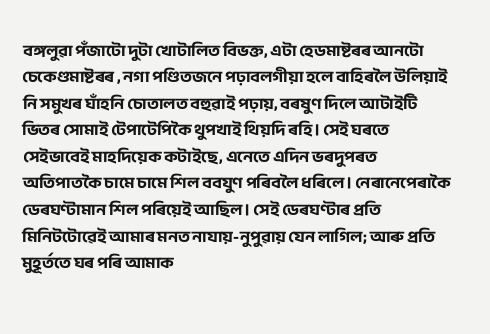বঙ্গলুৱা পঁজাটো দুটা খোটালিত বিভক্ত, এটা হেডমাষ্টৰৰ আনটো চেকেণ্ডমাষ্টৰৰ , নগা পণ্ডিতজনে পঢ়াবলগীয়া হলে বাহিৰলৈ উলিয়াই নি সমুখৰ ঘাঁহনি চোতালত বহুৱাই পঢ়ায়, বৰষুণ দিলে আটাইটি ভিতৰ সোমাই টেপাটেপিকৈ থুপখাই থিয়দি ৰহি। সেই ঘৰতে সেইভাবেই মাহদিয়েক কটাইছে, এনেতে এদিন ভৰদুপৰত অতিপাতকৈ চামে চামে শিল ববযুণ পৰিবলৈ ধৰিলে। নেৰানেপেৰাকৈ ডেৰঘণ্টামান শিল পৰিয়েই আছিল। সেই ডেৰঘণ্টাৰ প্ৰতি মিনিটটোৱেই আমাৰ মনত নাযায়-নুপুৱায় যেন লাগিল; আৰু প্ৰতি মুহূৰ্ততে ঘৰ পৰি আমাক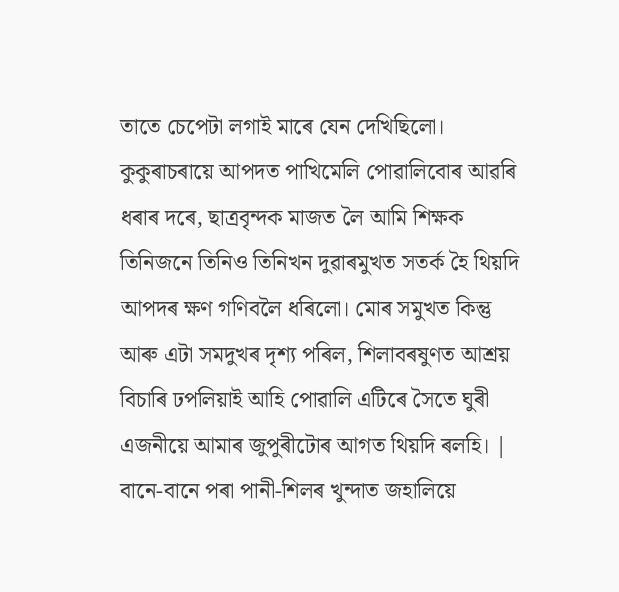তাতে চেপেটা লগাই মাৰে যেন দেখিছিলো। কুকুৰাচৰায়ে আপদত পাখিমেলি পোৱালিবোৰ আৱৰি ধৰাৰ দৰে, ছাত্ৰবৃন্দক মাজত লৈ আমি শিক্ষক তিনিজনে তিনিও তিনিখন দুৱাৰমুখত সতৰ্ক হৈ থিয়দি আপদৰ ক্ষণ গণিবলৈ ধৰিলো। মোৰ সমুখত কিন্তু আৰু এটা সমদুখৰ দৃশ্য পৰিল, শিলাবৰষুণত আশ্ৰয় বিচাৰি ঢপলিয়াই আহি পোৱালি এটিৰে সৈতে ঘুৰী এজনীয়ে আমাৰ জুপুৰীটোৰ আগত থিয়দি ৰলহি। | বানে-বানে পৰা পানী-শিলৰ খুন্দাত জহালিয়ে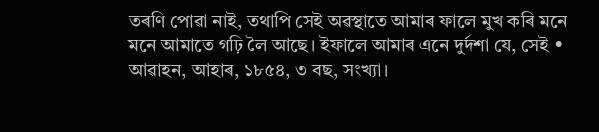তৰণি পোৱা নাই, তথাপি সেই অৱস্থাতে আমাৰ ফালে মুখ কৰি মনে মনে আমাতে গঢ়ি লৈ আছে। ইফালে আমাৰ এনে দুৰ্দশা যে, সেই • আৱাহন, আহাৰ, ১৮৫৪, ৩ বছ, সংখ্যা।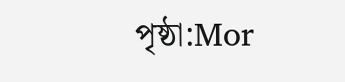পৃষ্ঠা:Mor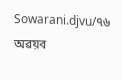Sowarani.djvu/৭৬
অৱয়ব